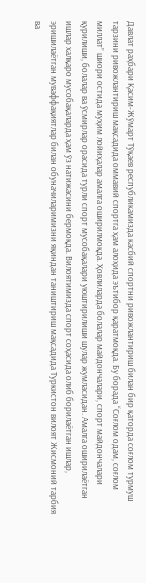Давлат раҳбари Қасим-Жўмарт Тўқаев республикамизда касбий спортни ривожлантириш билан бир қаторда соғлом турмуш тарзини ривожлантириш мақсадида оммавий спортга ҳам алоҳида эътибор қаратмоқда. Бу борада “Соғлом одам, соғлом миллат” шиори остида муҳим лойиҳалар амалга оширилмоқда. Ҳовлиларда болалар майдончалари, спорт майдончалари қурилиши, болалар ва ўсмирлар орасида турли спорт мусобақалари уюштирилиши шулар жумласидан. Амалга оширилаётган ишлар халқаро мусобақаларда ҳам ўз натижасини бермоқда. Вилоятимизда спорт соҳасида олиб борилаётган ишлар, эришилаётган муваффақиятлар билан обуначиларимизни яқиндан таништириш мақсадида Туркистон вилоят Жисмоний тарбия ва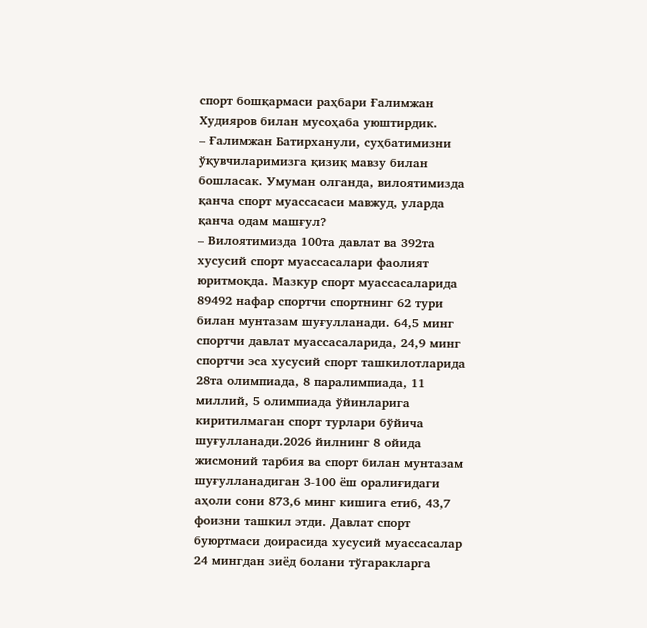спорт бошқармаси раҳбари Ғалимжан Худияров билан мусоҳаба уюштирдик.
– Ғалимжан Батирханули, суҳбатимизни ўқувчиларимизга қизиқ мавзу билан бошласак. Умуман олганда, вилоятимизда қанча спорт муассасаси мавжуд, уларда қанча одам машғул?
– Вилоятимизда 100та давлат ва 392та хусусий спорт муассасалари фаолият юритмоқда. Мазкур спорт муассасаларида 89492 нафар спортчи спортнинг 62 тури билан мунтазам шуғулланади. 64,5 минг спортчи давлат муассасаларида, 24,9 минг спортчи эса хусусий спорт ташкилотларида 28та олимпиада, 8 паралимпиада, 11 миллий, 5 олимпиада ўйинларига киритилмаган спорт турлари бўйича шуғулланади.2026 йилнинг 8 ойида жисмоний тарбия ва спорт билан мунтазам шуғулланадиган 3-100 ёш оралиғидаги аҳоли сони 873,6 минг кишига етиб, 43,7 фоизни ташкил этди. Давлат спорт буюртмаси доирасида хусусий муассасалар 24 мингдан зиёд болани тўгаракларга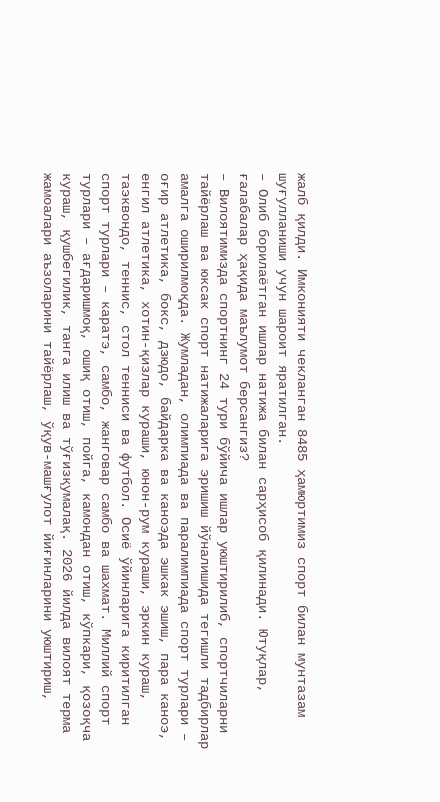жалб қилди. Имконияти чекланган 8485 ҳамюртимиз спорт билан мунтазам шуғулланиши учун шароит яратилган.
– Олиб борилаётган ишлар натижа билан сарҳисоб қилинади. Ютуқлар, ғалабалар ҳақида маълумот берсангиз?
– Вилоятимизда спортнинг 24 тури бўйича ишлар уюштирилиб, спортчиларни тайёрлаш ва юксак спорт натижаларига эришиш йўналишида тегишли тадбирлар амалга оширилмоқда. Жумладан, олимпиада ва паралимпиада спорт турлари – оғир атлетика, бокс, дзюдо, байдарка ва каноэда эшкак эшиш, пара каноэ, енгил атлетика, хотин-қизлар кураши, юнон-рум кураши, эркин кураш, таэквондо, теннис, стол тенниси ва футбол. Осиё ўйинларига киритилган спорт турлари – каратэ, самбо, жанговар самбо ва шахмат. Миллий спорт турлари – ағдаришмоқ, ошиқ отиш, пойга, камондан отиш, кўпкари, қозоқча кураш, қушбегилик, танга илиш ва тўғизқумалақ. 2026 йилда вилоят терма жамоалари аъзоларини тайёрлаш, ўқув-машғулот йиғинларини уюштириш,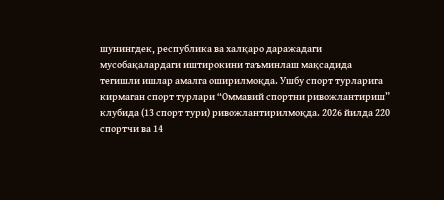шунингдек, республика ва халқаро даражадаги мусобақалардаги иштирокини таъминлаш мақсадида тегишли ишлар амалга оширилмоқда. Ушбу спорт турларига кирмаган спорт турлари “Оммавий спортни ривожлантириш” клубида (13 спорт тури) ривожлантирилмоқда. 2026 йилда 220 спортчи ва 14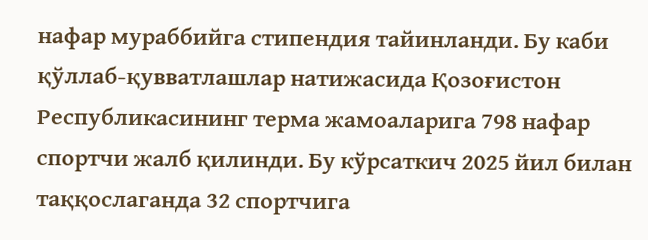нафар мураббийга стипендия тайинланди. Бу каби қўллаб-қувватлашлар натижасида Қозоғистон Республикасининг терма жамоаларига 798 нафар спортчи жалб қилинди. Бу кўрсаткич 2025 йил билан таққослаганда 32 спортчига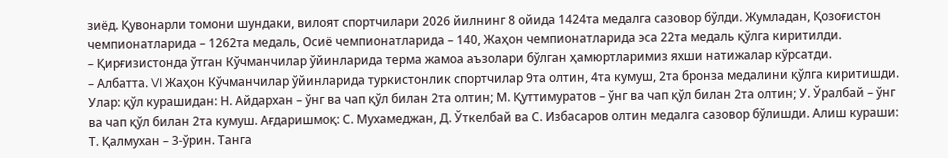зиёд. Қувонарли томони шундаки, вилоят спортчилари 2026 йилнинг 8 ойида 1424та медалга сазовор бўлди. Жумладан, Қозоғистон чемпионатларида – 1262та медаль, Осиё чемпионатларида – 140, Жаҳон чемпионатларида эса 22та медаль қўлга киритилди.
– Қирғизистонда ўтган Кўчманчилар ўйинларида терма жамоа аъзолари бўлган ҳамюртларимиз яхши натижалар кўрсатди.
– Албатта. VI Жаҳон Кўчманчилар ўйинларида туркистонлик спортчилар 9та олтин, 4та кумуш, 2та бронза медалини қўлга киритишди. Улар: қўл курашидан: Н. Айдархан – ўнг ва чап қўл билан 2та олтин; М. Қуттимуратов – ўнг ва чап қўл билан 2та олтин; У. Ўралбай – ўнг ва чап қўл билан 2та кумуш. Ағдаришмоқ: С. Мухамеджан, Д. Ўткелбай ва С. Избасаров олтин медалга сазовор бўлишди. Алиш кураши: Т. Қалмухан – 3-ўрин. Танга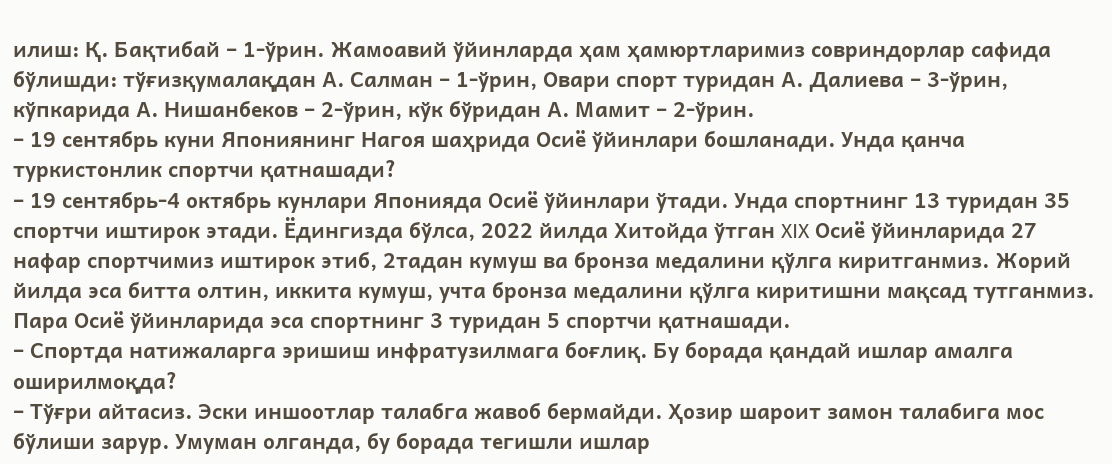илиш: Қ. Бақтибай – 1-ўрин. Жамоавий ўйинларда ҳам ҳамюртларимиз совриндорлар сафида бўлишди: тўғизқумалақдан А. Салман – 1-ўрин, Овари спорт туридан А. Далиева – 3-ўрин, кўпкарида А. Нишанбеков – 2-ўрин, кўк бўридан А. Мамит – 2-ўрин.
– 19 сентябрь куни Япониянинг Нагоя шаҳрида Осиё ўйинлари бошланади. Унда қанча туркистонлик спортчи қатнашади?
– 19 сентябрь-4 октябрь кунлари Японияда Осиё ўйинлари ўтади. Унда спортнинг 13 туридан 35 спортчи иштирок этади. Ёдингизда бўлса, 2022 йилда Хитойда ўтган XIX Осиё ўйинларида 27 нафар спортчимиз иштирок этиб, 2тадан кумуш ва бронза медалини қўлга киритганмиз. Жорий йилда эса битта олтин, иккита кумуш, учта бронза медалини қўлга киритишни мақсад тутганмиз. Пара Осиё ўйинларида эса спортнинг 3 туридан 5 спортчи қатнашади.
– Спортда натижаларга эришиш инфратузилмага боғлиқ. Бу борада қандай ишлар амалга оширилмоқда?
– Тўғри айтасиз. Эски иншоотлар талабга жавоб бермайди. Ҳозир шароит замон талабига мос бўлиши зарур. Умуман олганда, бу борада тегишли ишлар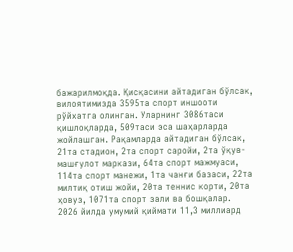бажарилмоқда. Қисқасини айтадиган бўлсак, вилоятимизда 3595та спорт иншооти рўйхатга олинган. Уларнинг 3086таси қишлоқларда, 509таси эса шаҳарларда жойлашган. Рақамларда айтадиган бўлсак, 21та стадион, 2та спорт саройи, 2та ўқув-машғулот маркази, 64та спорт мажмуаси, 114та спорт манежи, 1та чанғи базаси, 22та милтиқ отиш жойи, 20та теннис корти, 20та ҳовуз, 1071та спорт зали ва бошқалар.
2026 йилда умумий қиймати 11,3 миллиард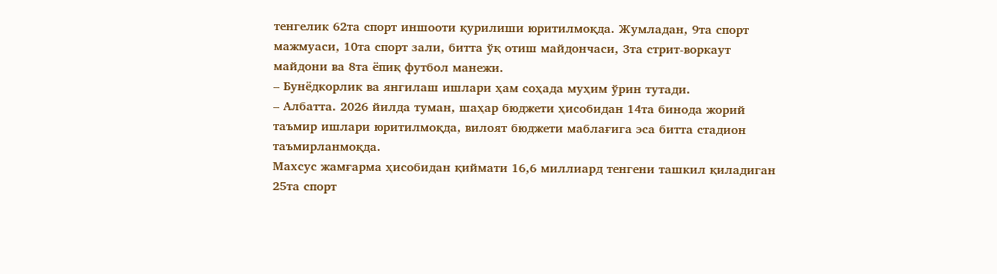тенгелик 62та спорт иншооти қурилиши юритилмоқда. Жумладан, 9та спорт мажмуаси, 10та спорт зали, битта ўқ отиш майдончаси, 3та стрит-воркаут майдони ва 8та ёпиқ футбол манежи.
– Бунёдкорлик ва янгилаш ишлари ҳам соҳада муҳим ўрин тутади.
– Албатта. 2026 йилда туман, шаҳар бюджети ҳисобидан 14та бинода жорий таъмир ишлари юритилмоқда, вилоят бюджети маблағига эса битта стадион таъмирланмоқда.
Махсус жамғарма ҳисобидан қиймати 16,6 миллиард тенгени ташкил қиладиган 25та спорт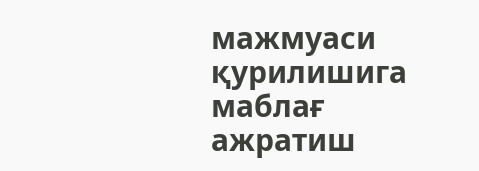мажмуаси қурилишига маблағ ажратиш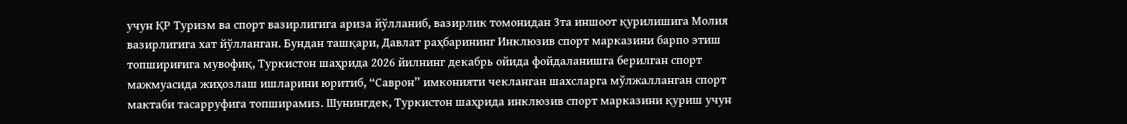учун ҚР Туризм ва спорт вазирлигига ариза йўлланиб, вазирлик томонидан 3та иншоот қурилишига Молия вазирлигига хат йўлланган. Бундан ташқари, Давлат раҳбарининг Инклюзив спорт марказини барпо этиш топшириғига мувофиқ, Туркистон шаҳрида 2026 йилнинг декабрь ойида фойдаланишга берилган спорт мажмуасида жиҳозлаш ишларини юритиб, “Саврон” имконияти чекланган шахсларга мўлжалланган спорт мактаби тасарруфига топширамиз. Шунингдек, Туркистон шаҳрида инклюзив спорт марказини қуриш учун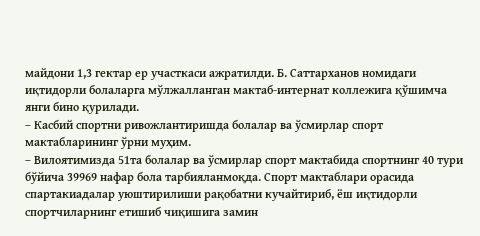майдони 1,3 гектар ер участкаси ажратилди. Б. Саттарханов номидаги иқтидорли болаларга мўлжалланган мактаб-интернат коллежига қўшимча янги бино қурилади.
– Касбий спортни ривожлантиришда болалар ва ўсмирлар спорт мактабларининг ўрни муҳим.
– Вилоятимизда 51та болалар ва ўсмирлар спорт мактабида спортнинг 40 тури бўйича 39969 нафар бола тарбияланмоқда. Спорт мактаблари орасида спартакиадалар уюштирилиши рақобатни кучайтириб, ёш иқтидорли спортчиларнинг етишиб чиқишига замин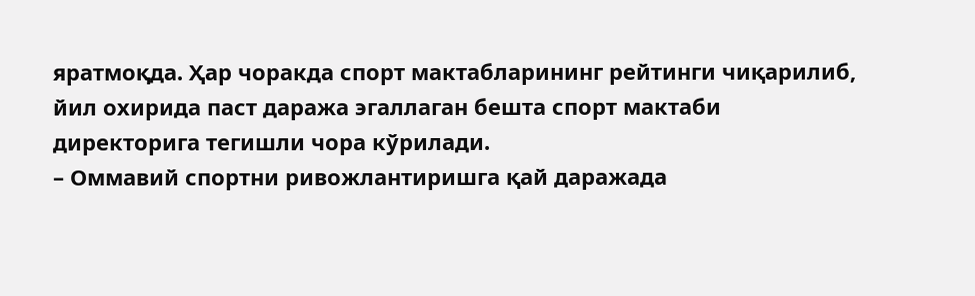яратмоқда. Ҳар чоракда спорт мактабларининг рейтинги чиқарилиб, йил охирида паст даража эгаллаган бешта спорт мактаби директорига тегишли чора кўрилади.
– Оммавий спортни ривожлантиришга қай даражада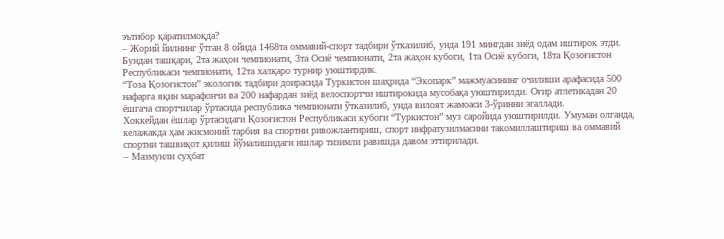эътибор қаратилмоқда?
– Жорий йилнинг ўтган 8 ойида 1468та оммавий-спорт тадбири ўтказилиб, унда 191 мингдан зиёд одам иштирок этди. Бундан ташқари, 2та жаҳон чемпионати, 3та Осиё чемпионати, 2та жаҳон кубоги, 1та Осиё кубоги, 18та Қозоғистон Республикаси чемпионати, 12та халқаро турнир уюштирдик.
“Тоза Қозоғистон” экологик тадбири доирасида Туркистон шаҳрида “Экопарк” мажмуасининг очилиши арафасида 500 нафарга яқин марафончи ва 200 нафардан зиёд велоспортчи иштирокида мусобақа уюштирилди. Оғир атлетикадан 20 ёшгача спортчилар ўртасида республика чемпионати ўтказилиб, унда вилоят жамоаси 3-ўринни эгаллади.
Хоккейдан ёшлар ўртасидаги Қозоғистон Республикаси кубоги “Туркистон” муз саройида уюштирилди. Умуман олганда, келажакда ҳам жисмоний тарбия ва спортни ривожлантириш, спорт инфратузилмасини такомиллаштириш ва оммавий спортни ташвиқот қилиш йўналишидаги ишлар тизимли равишда давом эттирилади.
– Мазмунли суҳбат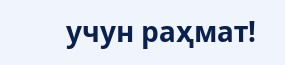учун раҳмат!